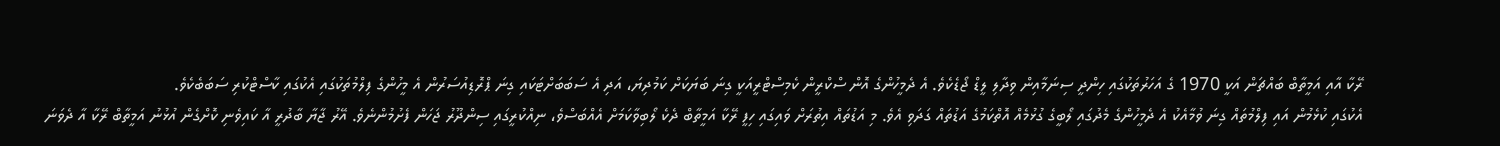ރޭކާ އާއި އަމީތާބް ބައްޗަން އަކީ 1970 ގެ އަހަރުތަކުގައި ހިންދީ ސިނަމާއިން ވިދާލި ލީޑް ޖޯޑެކެވެ. އެ ދެމީހުންގެ އޮން ސްކްރީން ކެމިސްޓްރީއަކީ ގިނަ ބަޔަކަށް ކަމުދިޔަ، އަދި އެ ސަބަބަށްޓަކައި ގިނަ ޕްރޮޑިއުސަރުން އެ މީހުންގެ ފިލްމުތަކުގައި އެކުގައި ކާސްޓްކުރި ސަބަބެކެވެ.
އެކުގައި ކުޅެމުން އައި ފިލްމުތައް ގިނަ ވުމާއެކު އެ ދެމީހުންގެ މެދުގައި ލޯބީގެ ގުޅުމެއް އޮތްކަމުގެ އަޑުތައް ގަދަވި އެވެ. މި އަޑުތައް އިތުރަށް ވައިގައި ހިފީ ރޭކާ އަމީތާބް ދެކެ ލޯބިވާކަމަށް އެއްބަސްވެ، ނިއްކުރީގައި ސިންދޫރު ޖަހަން ފެށުމުންނެވެ. އޭރު ޖާޔާ ބާދުރީ އާ ކައިވެނި ކޮށްގެން އުޅުނު އަމީތާބް ރޭކާ އާ ދެވަނަ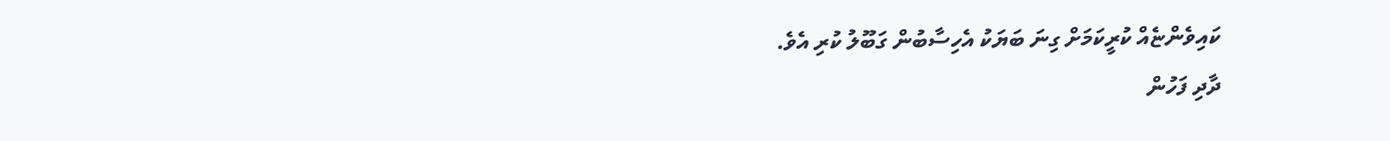ކައިވެންޏެއް ކުރީކަމަށް ގިނަ ބަޔަކު އެހިސާބުން ގަބޫލު ކުރި އެވެ.
ދާދި ފަހުން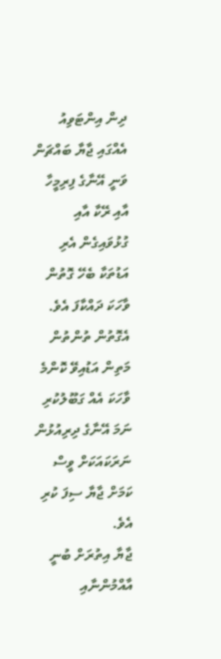ދިން އިންޓަވިއު އެއްގައި ޖާޔާ ބައްޗަން ވަނީ އޭނާގެ ފިރިމީހާ އާއި ރޭކާ އާއި ގުޅުވައިގެން އެރި އަޑުތަކާ ބެހޭ ގޮތުން ވާހަކަ ދައްކާފަ އެވެ. އެގޮތުން ތުންތުން މަތިން އަޑުއިވޭ ކޮންމެ ވާހަކަ އެއް ގަބޫލުކުރި ނަމަ އޭނާގެ ދިރިއުޅުން ނަރަކައަކަށް ވީސް ކަމަށް ޖާޔާ ސިފަ ކުރި އެވެ.
ޖާޔާ އިތުރަށް ބުނީ އާއްމުންނާއި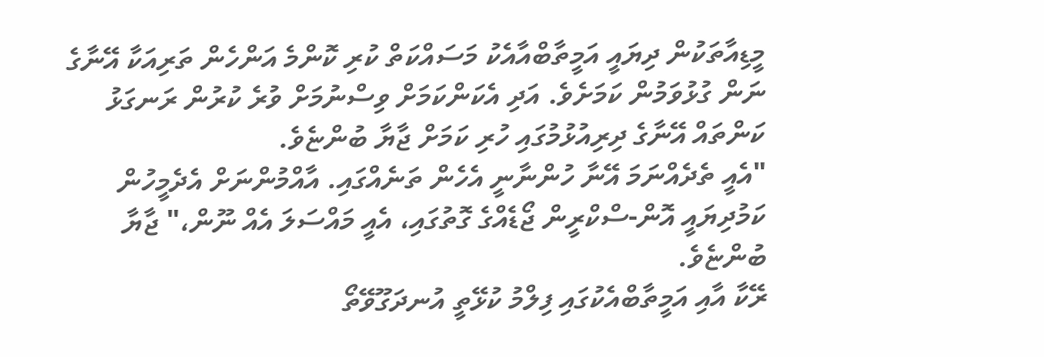މީޑިއާތަކުން ދިޔައީ އަމީތާބްއާއެކު މަސައްކަތް ކުރި ކޮންމެ އަންހެން ތަރިއަކާ އޭނާގެ ނަން ގުޅުވަމުން ކަމަށެވެ. އަދި އެކަންކަމަށް ވިސްނުމަށް ވުރެ ކުރުން ރަނގަޅު ކަންތައް އޭނާގެ ދިރިއުޅުމުގައި ހުރި ކަމަށް ޖާޔާ ބުންޏެވެ.
"އެއީ ތެދެއްނަމަ އޭނާ ހުންނާނީ އެހެން ތަނެއްގައި. އާއްމުންނަށް އެދެމީހުން ކަމުދިޔައީ އޮން-ސްކްރީން ޖޯޑެއްގެ ގޮތުގައި، އެއީ މައްސަލަ އެއް ނޫން،" ޖާޔާ ބުންޏެވެ.
ރޭކާ އާއި އަމީތާބްއެކުގައި ފިލްމު ކުޅޭތީ އުނދަގޫވޭތޯ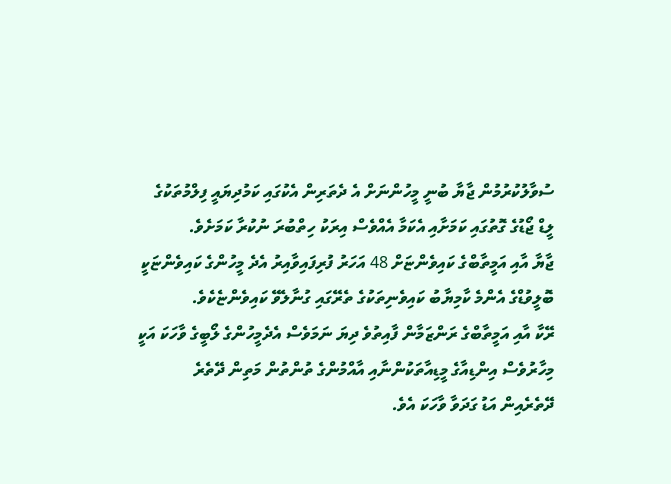ސުވާލުކުރުމުން ޖާޔާ ބުނީ މީހުންނަށް އެ ދެތަރިން އެކުގައި ކަމުދިޔައީ ފިލްމުތަކުގެ ލީޑް ޖޯޑުގެ ގޮތުގައި ކަމަށާއި އެކަމާ އެއްވެސް އިރަކު ހިތްބުރަ ނުކުރާ ކަމަށެވެ.
ޖާޔާ އާއި އަމީތާބްގެ ކައިވެންޏަށް 48 އަހަރު ފުރިފައިވާއިރު އެދެ މީހުންގެ ކައިވެންޏަކީ ބޮލީވުޑްގެ އެންމެ ކާމިޔާބު ކައިވެނިތަކުގެ ތެރޭގައި ގުނާލެވޭ ކައިވެންޏެކެވެ.
ރޭކާ އާއި އަމީތާބްގެ ރަންޒަމާން ފާއިތުވެ ދިޔަ ނަމަވެސް އެދެމީހުންގެ ލޯބީގެ ވާހަކަ އަކީ މިހާރުވެސް އިންޑިއާގެ މީޑިއާތަކުންނާއި އާއްމުންގެ ތުންތުން މަތިން ދޭތެރެ ދޭތެރެއިން އަޑު ގަދަވާ ވާހަކަ އެވެ.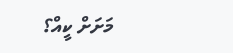މަށަށް ކީއް؟